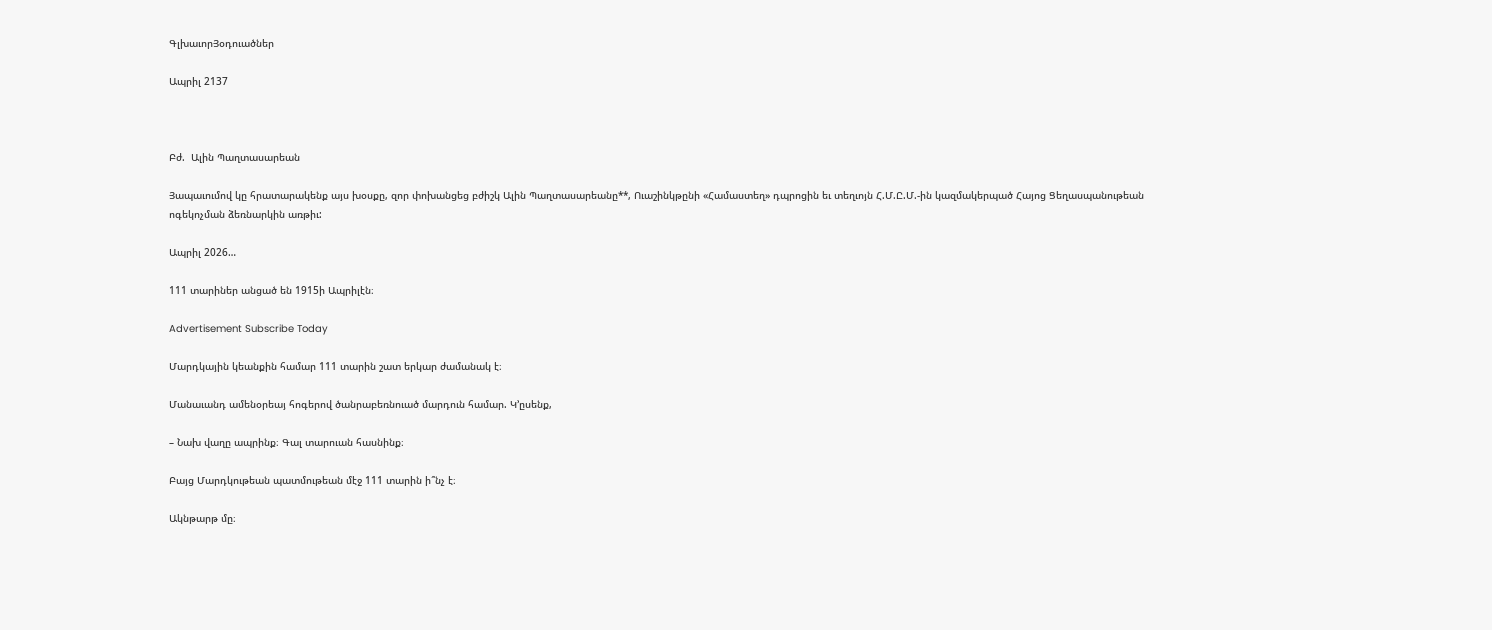ԳլխաւորՅօդուածներ

Ապրիլ 2137



Բժ.  Ալին Պաղտասարեան

Յապաւումով կը հրատարակենք այս խօսքը, զոր փոխանցեց բժիշկ Ալին Պաղտասարեանը**, Ուաշինկթընի «Համաստեղ» դպրոցին եւ տեղւոյն Հ.Մ.Ը.Մ.-ին կազմակերպած Հայոց Ցեղասպանութեան ոգեկոչման ձեռնարկին առթիւ:

Ապրիլ 2026…

111 տարիներ անցած են 1915ի Ապրիլէն։

Advertisement Subscribe Today

Մարդկային կեանքին համար 111 տարին շատ երկար ժամանակ է։

Մանաւանդ ամենօրեայ հոգերով ծանրաբեռնուած մարդուն համար. Կ՚ըսենք,

– Նախ վաղը ապրինք։ Գալ տարուան հասնինք։

Բայց Մարդկութեան պատմութեան մէջ 111 տարին ի՞նչ է։

Ակնթարթ մը։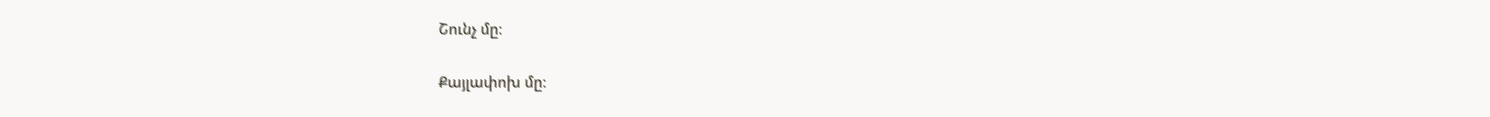Շունչ մը։

Քայլափոխ մը։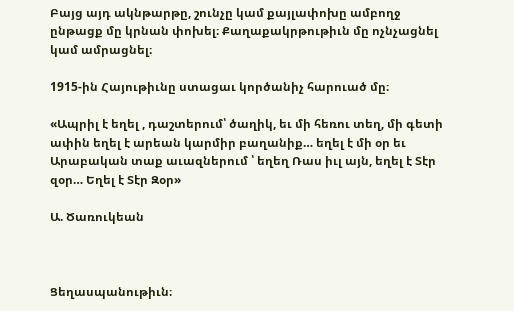Բայց այդ ակնթարթը, շունչը կամ քայլափոխը ամբողջ ընթացք մը կրնան փոխել։ Քաղաքակրթութիւն մը ոչնչացնել կամ ամրացնել։

1915-ին Հայութիւնը ստացաւ կործանիչ հարուած մը։

«Ապրիլ է եղել , դաշտերում՝ ծաղիկ, եւ մի հեռու տեղ, մի գետի ափին եղել է արեան կարմիր բաղանիք… եղել է մի օր եւ Արաբական տաք աւազներում ՝ եղեղ Ռաս իւլ այն, եղել է Տէր զօր… Եղել է Տէր Զօր»

Ա. Ծառուկեան



Ցեղասպանութիւն։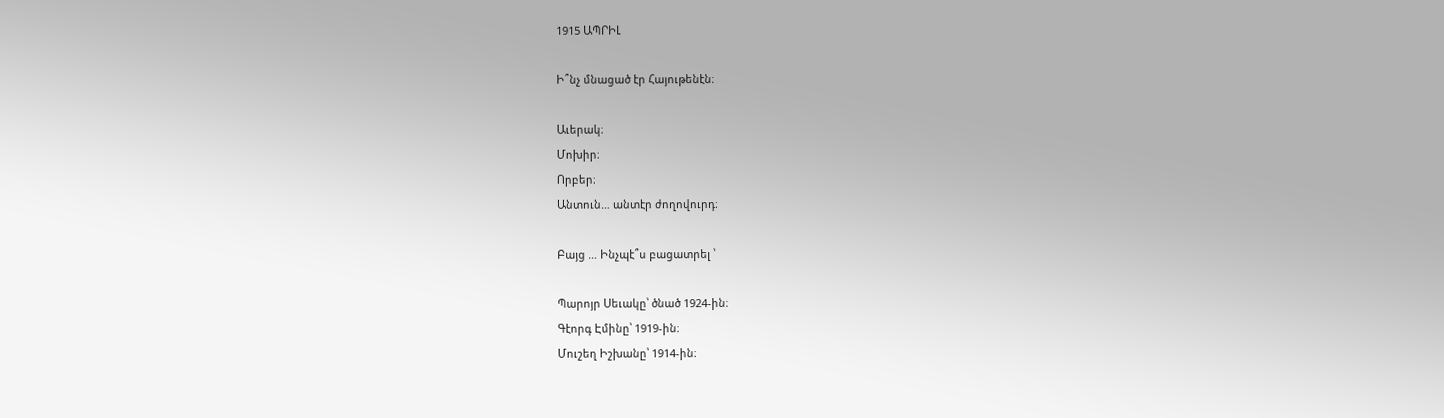1915 ԱՊՐԻԼ

Ի՞նչ մնացած էր Հայութենէն։

Աւերակ։
Մոխիր։
Որբեր։
Անտուն… անտէր ժողովուրդ։

Բայց … Ինչպէ՞ս բացատրել ՝

Պարոյր Սեւակը՝ ծնած 1924-ին։
Գէորգ Էմինը՝ 1919-ին։
Մուշեղ Իշխանը՝ 1914-ին։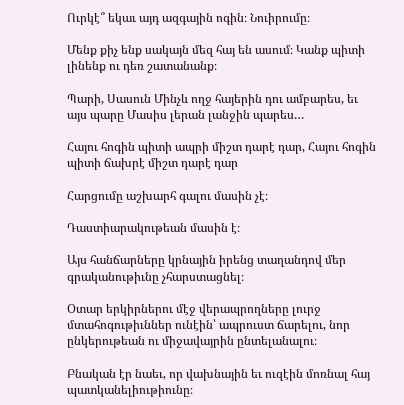Ուրկէ՞ եկաւ այդ ազգային ոգին։ Նուիրումը։

Մենք քիչ ենք սակայն մեզ հայ են ասում։ Կանք պիտի լինենք ու դեռ շատանանք։

Պարի, Սասուն Մինչև ողջ հայերին դու ամբարես, եւ այս պարը Մասիս լերան լանջին պարես…

Հայու հոգին պիտի ապրի միշտ դարէ դար, Հայու հոգին պիտի ճախրէ միշտ դարէ դար

Հարցումը աշխարհ գալու մասին չէ։

Դաստիարակութեան մասին է։

Այս հանճարները կրնային իրենց տաղանդով մեր գրականութիւնը չհարստացնել։

Օտար երկիրներու մէջ վերապրողները լուրջ մտահոգութիւններ ունէին՝ ապրուստ ճարելու, նոր ընկերութեան ու միջավայրին ընտելանալու։

Բնական էր նաեւ, որ վախնային եւ ուզէին մոռնալ հայ պատկանելիութիունը։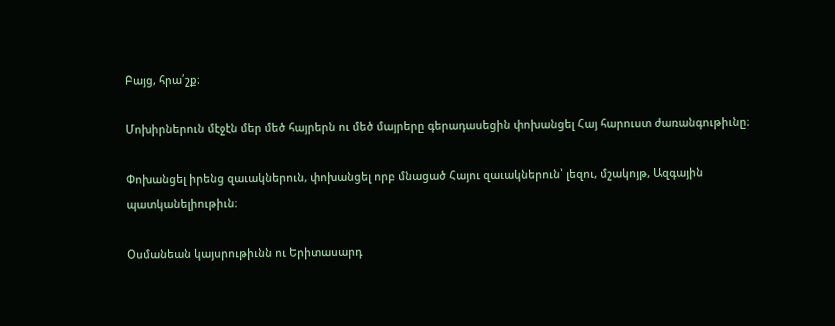Բայց, հրա՛շք։

Մոխիրներուն մէջէն մեր մեծ հայրերն ու մեծ մայրերը գերադասեցին փոխանցել Հայ հարուստ ժառանգութիւնը։

Փոխանցել իրենց զաւակներուն, փոխանցել որբ մնացած Հայու զաւակներուն՝ լեզու, մշակոյթ, Ազգային պատկանելիութիւն։

Օսմանեան կայսրութիւնն ու Երիտասարդ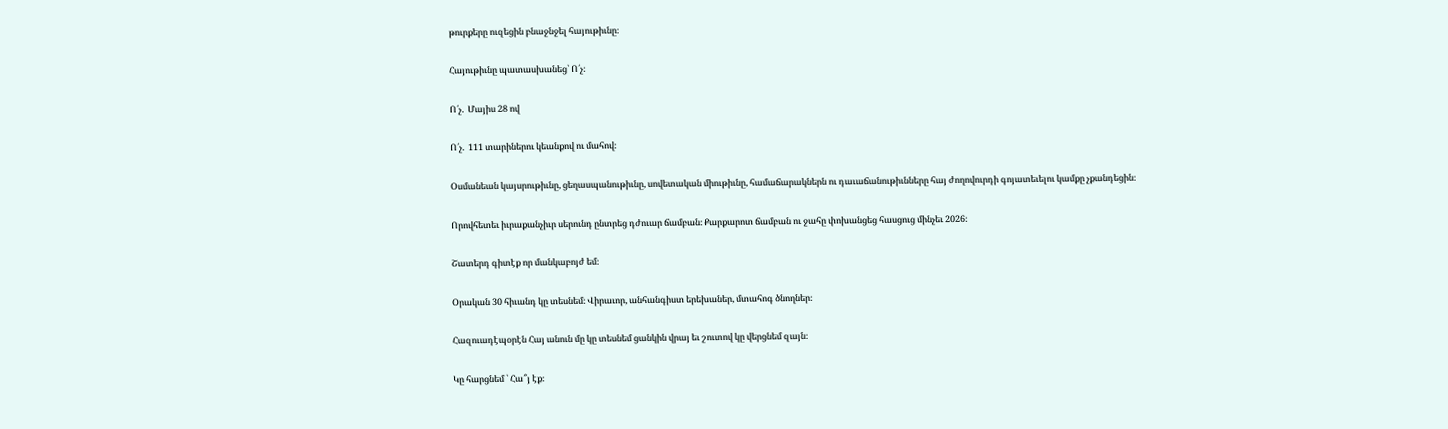թուրքերը ուզեցին բնաջնջել հայութիւնը։

Հայութիւնը պատասխանեց՝ Ո՛չ։

Ո՛չ.  Մայիս 28 ով

Ո՛չ.  111 տարիներու կեանքով ու մահով։

Օսմանեան կայսրութիւնը, ցեղասպանութիւնը, սովետական միութիւնը, համաճարակներն ու դաւաճանութիւնները հայ ժողովուրդի գոյատեւելու կամքը չքանդեցին։

Որովհետեւ իւրաքանչիւր սերունդ ընտրեց դժուար ճամբան։ Քարքարոտ ճամբան ու ջահը փոխանցեց հասցուց մինչեւ 2026։

Շատերդ գիտէք որ մանկաբոյժ եմ։

Օրական 30 հիւանդ կը տեսնեմ։ Վիրաւոր, անհանգիստ երեխաներ, մտահոգ ծնողներ։

Հազուադէպօրէն Հայ անուն մը կը տեսնեմ ցանկին վրայ եւ շուտով կը վերցնեմ զայն։

Կը հարցնեմ ՝ Հա՞յ էք։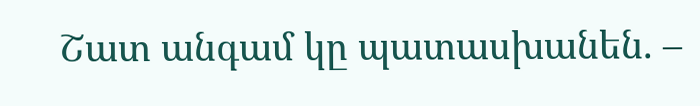Շատ անգամ կը պատասխանեն. –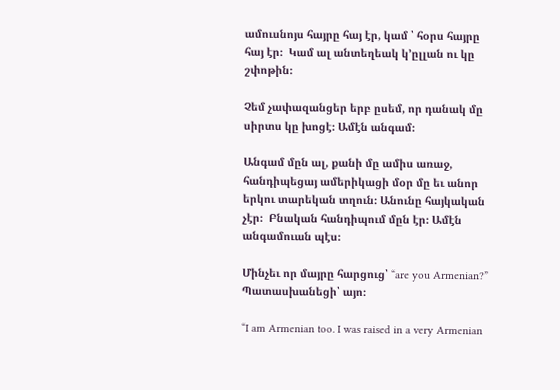ամուսնոյս հայրը հայ էր, կամ ՝ հօրս հայրը հայ էր։  Կամ ալ անտեղեակ կ՚ըլլան ու կը շփոթին։

Չեմ չափազանցեր երբ ըսեմ, որ դանակ մը սիրտս կը խոցէ։ Ամէն անգամ։

Անգամ մըն ալ, քանի մը ամիս առաջ, հանդիպեցայ ամերիկացի մօր մը եւ անոր երկու տարեկան տղուն։ Անունը հայկական չէր։  Բնական հանդիպում մըն էր։ Ամէն անգամուան պէս։

Մինչեւ որ մայրը հարցուց՝ “are you Armenian?” Պատասխանեցի՝ այո։

“I am Armenian too. I was raised in a very Armenian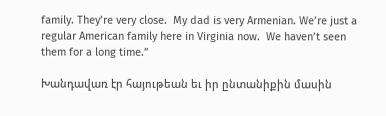family. They’re very close.  My dad is very Armenian. We’re just a regular American family here in Virginia now.  We haven’t seen them for a long time.”

Խանդավառ էր հայութեան եւ իր ընտանիքին մասին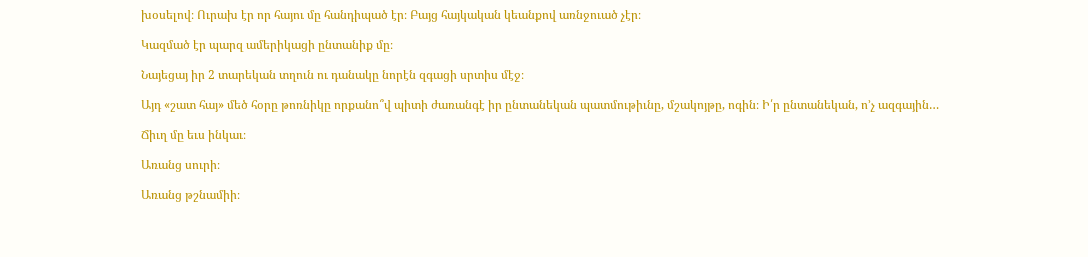խօսելով։ Ուրախ էր որ հայու մը հանդիպած էր։ Բայց հայկական կեանքով առնջուած չէր։

Կազմած էր պարզ ամերիկացի ընտանիք մը։

Նայեցայ իր 2 տարեկան տղուն ու դանակը նորէն զգացի սրտիս մէջ։

Այդ «շատ հայ» մեծ հօրը թոռնիկը որքանո՞վ պիտի ժառանգէ իր ընտանեկան պատմութիւնը, մշակոյթը, ոգին։ Ի՛ր ընտանեկան, ո՚չ ազգային…

Ճիւղ մը եւս ինկաւ։

Առանց սուրի։

Առանց թշնամիի։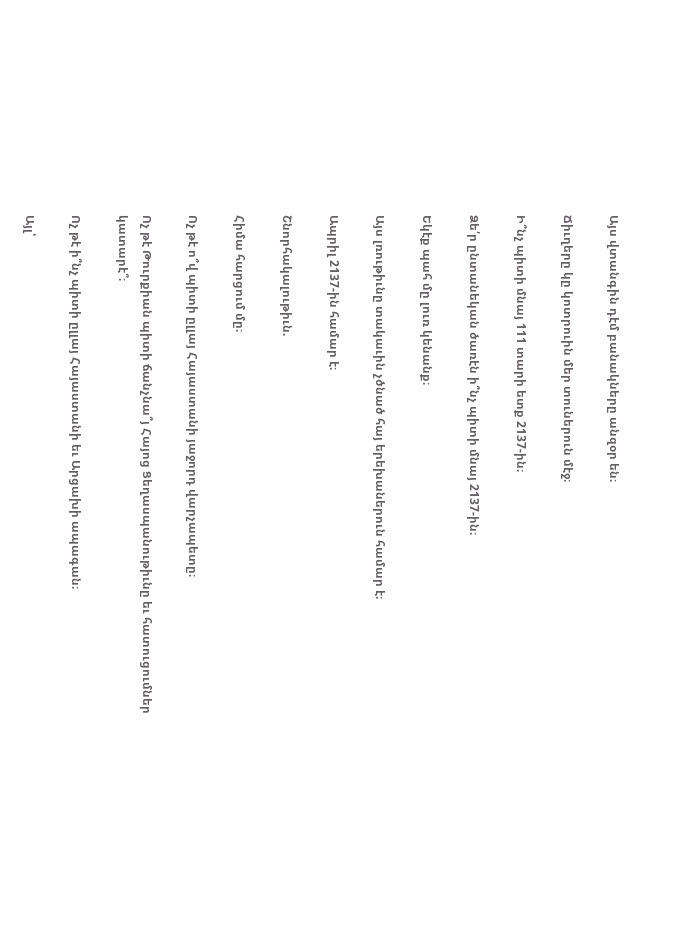Այս վտանգին դէմ բանակները անզօր են։

Ճիւղերը կը կոտրուին մեր տուներուն մէջ։

Ի՞նչ պիտի մնայ 111 տարի ետք 2137-ին։

Ձե՛ր ընտանեկան ծառէն ի՞նչ պիտի մնայ 2137-ին։

Եկէք պահ մը լուռ կենանք։

Այս լռութիւնը տակաւին չծնած հայ երեխաներուն համար է։

Ապրիլ 2137-ին համար է։

Շնորհակալութիւն.

Հիմա հարցում մը։

Ոչ թէ ո՞վ պիտի ըլլայ Հայաստանի յաջորդ վարչապետը։

Ոչ թէ Թուրքիան պիտի ճանչնա՞յ Հայոց Ցեղասպանութիւնը եւ հատուցումներ կատարէ՞։

Ոչ թէ ի՞նչ պիտի ըլլայ Հայաստանի եւ Արցախի ապագան։

Այլ՝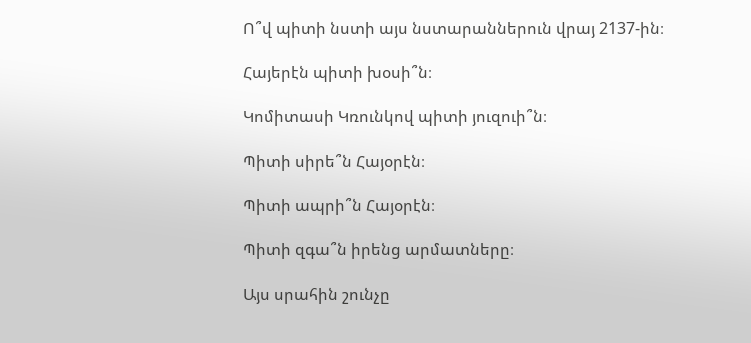Ո՞վ պիտի նստի այս նստարաններուն վրայ 2137-ին։

Հայերէն պիտի խօսի՞ն։

Կոմիտասի Կռունկով պիտի յուզուի՞ն։

Պիտի սիրե՞ն Հայօրէն։

Պիտի ապրի՞ն Հայօրէն։

Պիտի զգա՞ն իրենց արմատները։

Այս սրահին շունչը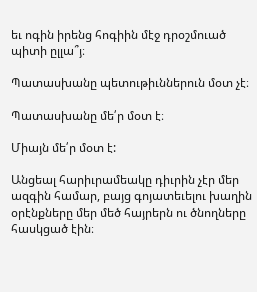եւ ոգին իրենց հոգիին մէջ դրօշմուած պիտի ըլլա՞յ։

Պատասխանը պետութիւններուն մօտ չէ։

Պատասխանը մե՛ր մօտ է։

Միայն մե՛ր մօտ է:

Անցեալ հարիւրամեակը դիւրին չէր մեր ազգին համար, բայց գոյատեւելու խաղին օրէնքները մեր մեծ հայրերն ու ծնողները հասկցած էին։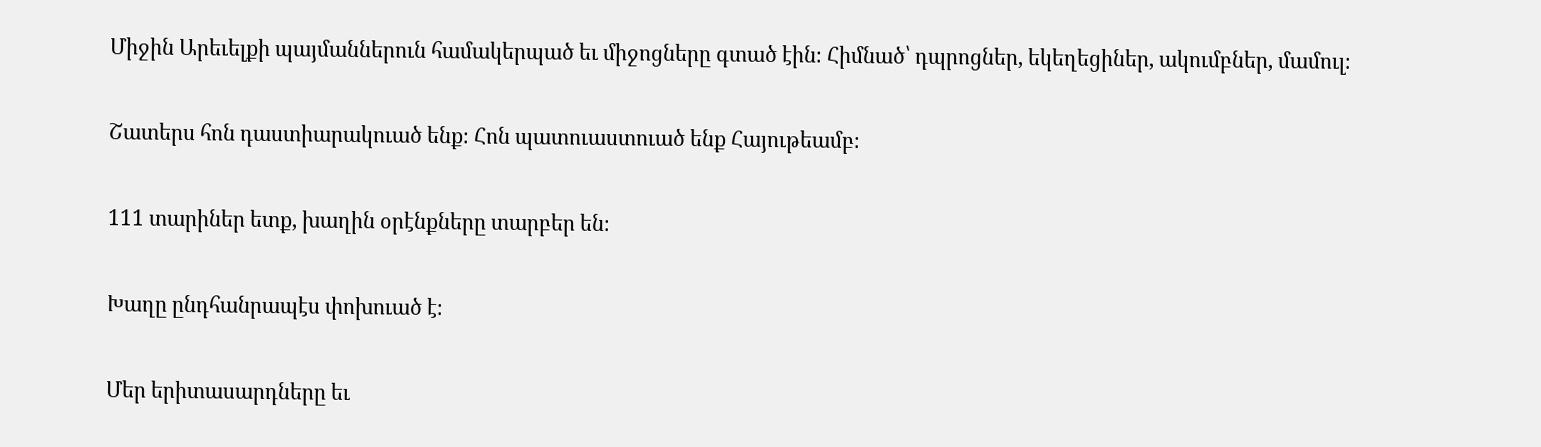Միջին Արեւելքի պայմաններուն համակերպած եւ միջոցները գտած էին։ Հիմնած՝ դպրոցներ, եկեղեցիներ, ակումբներ, մամուլ։

Շատերս հոն դաստիարակուած ենք։ Հոն պատուաստուած ենք Հայութեամբ։

111 տարիներ ետք, խաղին օրէնքները տարբեր են։

Խաղը ընդհանրապէս փոխուած է։

Մեր երիտասարդները եւ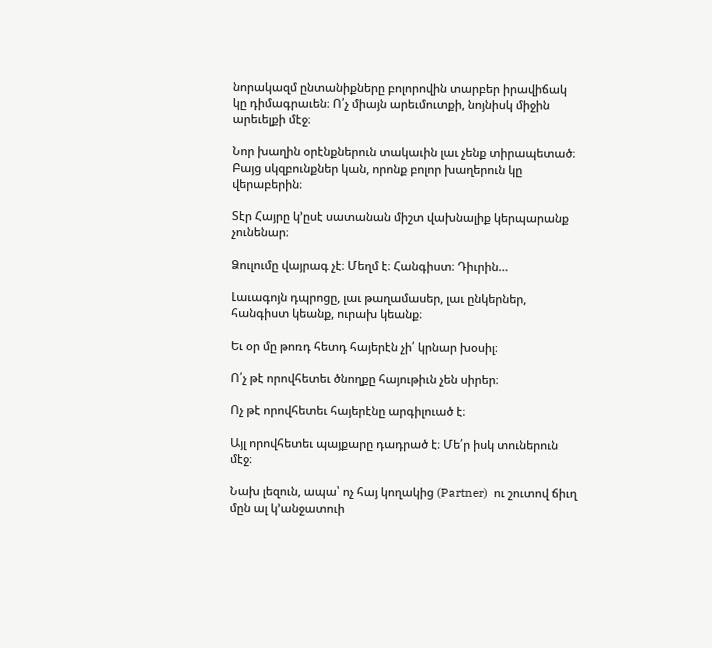նորակազմ ընտանիքները բոլորովին տարբեր իրավիճակ կը դիմագրաւեն։ Ո՛չ միայն արեւմուտքի, նոյնիսկ միջին արեւելքի մէջ։

Նոր խաղին օրէնքներուն տակաւին լաւ չենք տիրապետած։ Բայց սկզբունքներ կան, որոնք բոլոր խաղերուն կը վերաբերին։

Տէր Հայրը կ՚ըսէ սատանան միշտ վախնալիք կերպարանք չունենար։

Ձուլումը վայրագ չէ։ Մեղմ է։ Հանգիստ։ Դիւրին…

Լաւագոյն դպրոցը, լաւ թաղամասեր, լաւ ընկերներ, հանգիստ կեանք, ուրախ կեանք։

Եւ օր մը թոռդ հետդ հայերէն չի՛ կրնար խօսիլ։

Ո՛չ թէ որովհետեւ ծնողքը հայութիւն չեն սիրեր։

Ոչ թէ որովհետեւ հայերէնը արգիլուած է։

Այլ որովհետեւ պայքարը դադրած է։ Մե՛ր իսկ տուներուն մէջ։

Նախ լեզուն, ապա՝ ոչ հայ կողակից (Partner)  ու շուտով ճիւղ մըն ալ կ՚անջատուի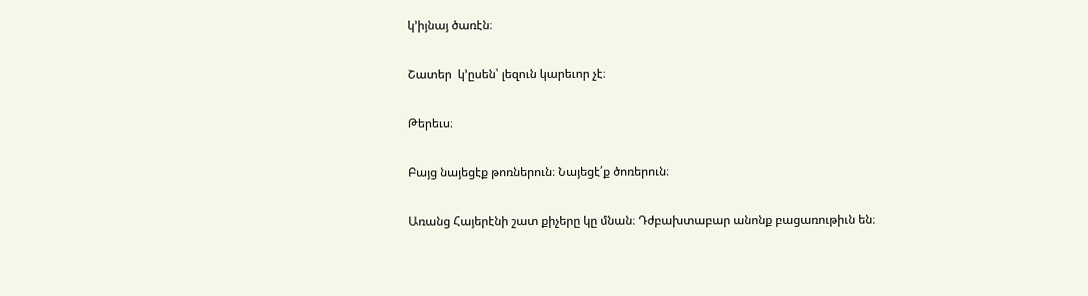կ՚իյնայ ծառէն։

Շատեր  կ՚ըսեն՝ լեզուն կարեւոր չէ։

Թերեւս։

Բայց նայեցէք թոռներուն։ Նայեցէ՛ք ծոռերուն։

Առանց Հայերէնի շատ քիչերը կը մնան։ Դժբախտաբար անոնք բացառութիւն են։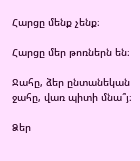Հարցը մենք չենք։

Հարցը մեր թոռներն են։

Ջահը, ձեր ընտանեկան ջահը, վառ պիտի մնա՞յ։

Ձեր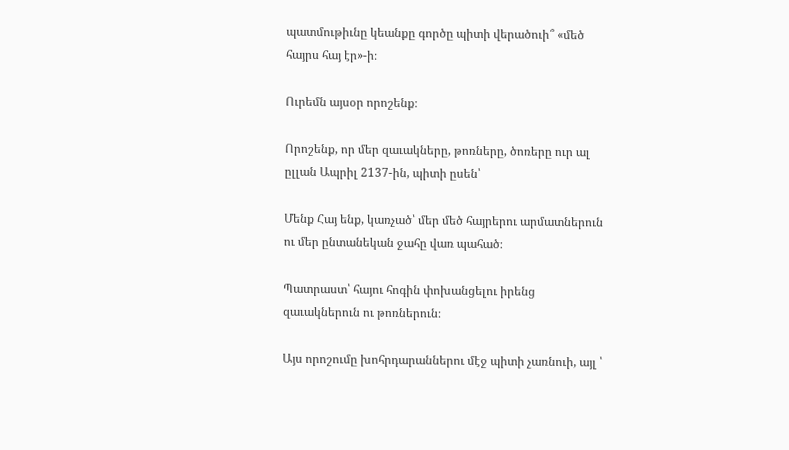պատմութիւնը կեանքը գործը պիտի վերածուի՞ «մեծ հայրս հայ էր»-ի։

Ուրեմն այսօր որոշենք։

Որոշենք, որ մեր զաւակները, թոռները, ծոռերը ուր ալ ըլլան Ապրիլ 2137-ին, պիտի ըսեն՝

Մենք Հայ ենք, կառչած՝ մեր մեծ հայրերու արմատներուն ու մեր ընտանեկան ջահը վառ պահած։

Պատրաստ՝ հայու հոգին փոխանցելու իրենց զաւակներուն ու թոռներուն։

Այս որոշումը խոհրդարաններու մէջ պիտի չառնուի, այլ ՝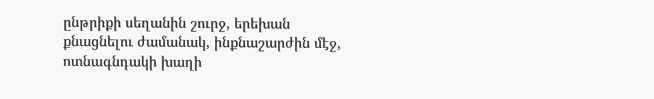ընթրիքի սեղանին շուրջ, երեխան քնացնելու ժամանակ, ինքնաշարժին մէջ, ոտնագնդակի խաղի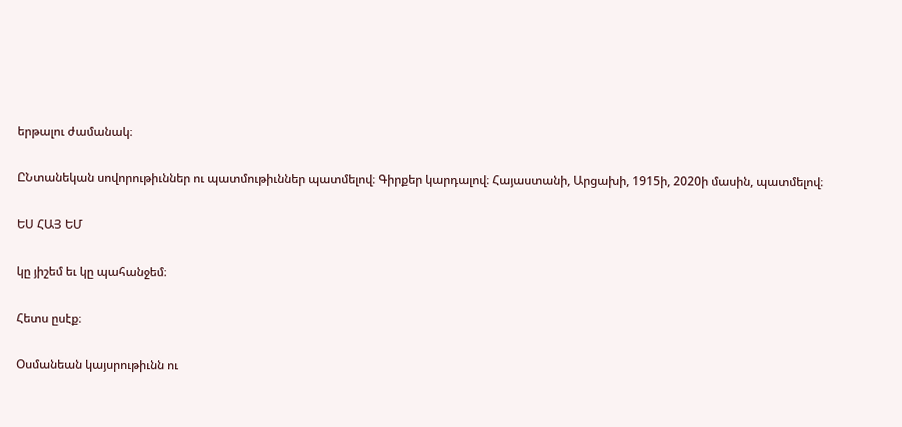երթալու ժամանակ։

ԸՆտանեկան սովորութիւններ ու պատմութիւններ պատմելով։ Գիրքեր կարդալով։ Հայաստանի, Արցախի, 1915ի, 2020ի մասին, պատմելով։

ԵՍ ՀԱՅ ԵՄ

կը յիշեմ եւ կը պահանջեմ։

Հետս ըսէք։

Օսմանեան կայսրութիւնն ու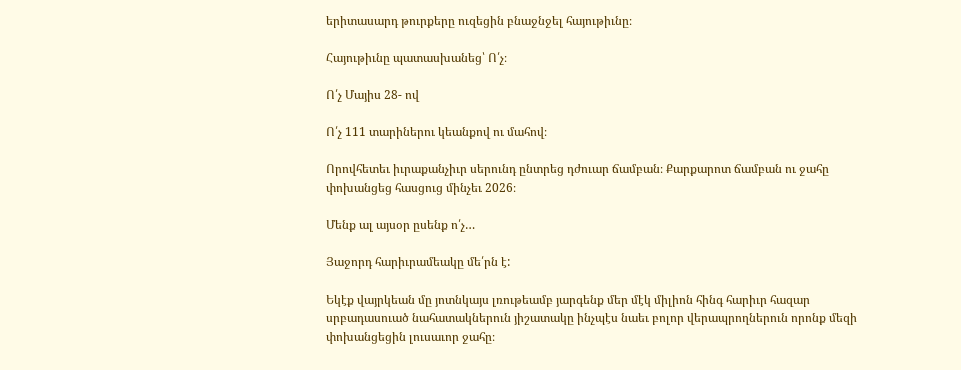երիտասարդ թուրքերը ուզեցին բնաջնջել հայութիւնը։

Հայութիւնը պատասխանեց՝ Ո՛չ։

Ո՛չ Մայիս 28- ով

Ո՛չ 111 տարիներու կեանքով ու մահով։

Որովհետեւ իւրաքանչիւր սերունդ ընտրեց դժուար ճամբան։ Քարքարոտ ճամբան ու ջահը փոխանցեց հասցուց մինչեւ 2026։

Մենք ալ այսօր ըսենք ո՛չ…

Յաջորդ հարիւրամեակը մե՛րն է:

Եկէք վայրկեան մը յոտնկայս լռութեամբ յարգենք մեր մէկ միլիոն հինգ հարիւր հազար սրբադասուած նահատակներուն յիշատակը ինչպէս նաեւ բոլոր վերապրողներուն որոնք մեզի փոխանցեցին լուսաւոր ջահը։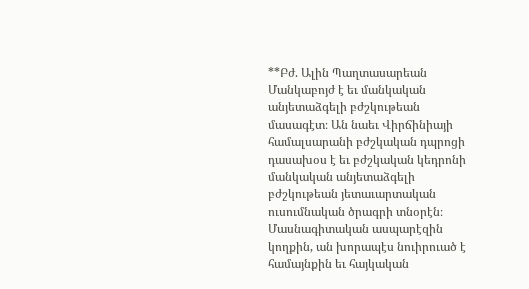**Բժ. Ալին Պաղտասարեան Մանկաբոյժ է եւ մանկական անյետաձգելի բժշկութեան մասագէտ։ Ան նաեւ Վիրճինիայի համալսարանի բժշկական դպրոցի դասախօս է եւ բժշկական կեդրոնի մանկական անյետաձգելի բժշկութեան յետաւարտական ուսումնական ծրագրի տնօրէն։ Մասնագիտական ասպարէզին կողքին, ան խորապէս նուիրուած է համայնքին եւ հայկական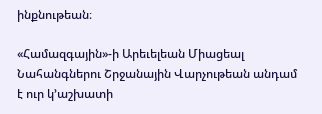ինքնութեան։

«Համազգային»-ի Արեւելեան Միացեալ Նահանգներու Շրջանային Վարչութեան անդամ է ուր կ՚աշխատի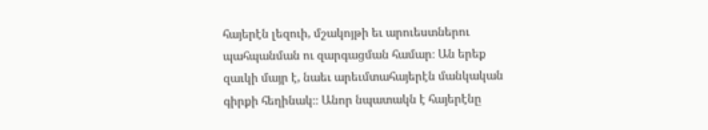հայերէն լեզուի, մշակոյթի եւ արուեստներու պահպանման ու զարգացման համար։ Ան երեք զաւկի մայր է, նաեւ արեւմտահայերէն մանկական գիրքի հեղինակ։։ Անոր նպատակն է հայերէնը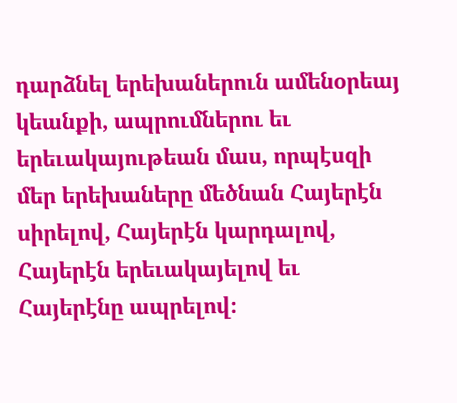դարձնել երեխաներուն ամենօրեայ կեանքի, ապրումներու եւ երեւակայութեան մաս, որպէսզի մեր երեխաները մեծնան Հայերէն սիրելով, Հայերէն կարդալով, Հայերէն երեւակայելով եւ Հայերէնը ապրելով։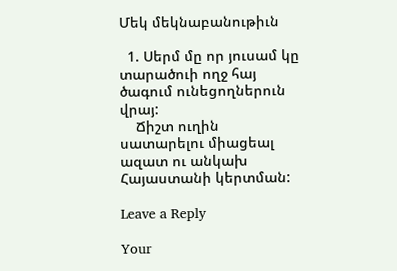Մեկ մեկնաբանութիւն

  1. Սերմ մը որ յուսամ կը տարածուի ողջ հայ ծագում ունեցողներուն վրայ:
    Ճիշտ ուղին սատարելու միացեալ ազատ ու անկախ Հայաստանի կերտման:

Leave a Reply

Your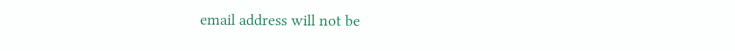email address will not be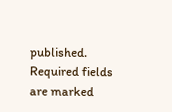published. Required fields are marked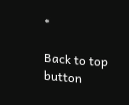*

Back to top button